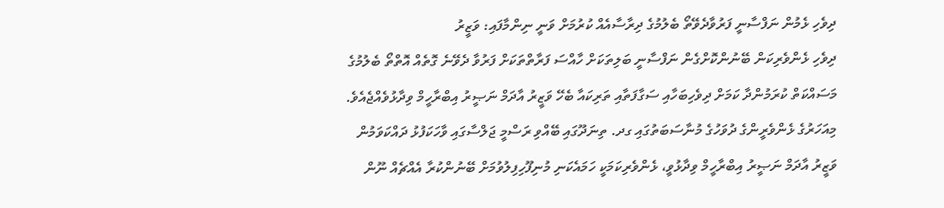ދިވެހި ޅެމުން ނަފްސާނީ ފަރުވާދެވޭތޯ ބެލުމުގެ ދިރާސާއެއް ކުރުމަށް ވަނީ ނިންމާފައި: ވަޒީރު
ދިވެހި ޅެންވެރިކަން ބޭނުންކޮށްގެން ނަފްސާނީ ބަލިތަކަށް ހާއްސަ ފަރާތްތަކަށް ފަރުވާ ދެވޭނެ ގޮތެއް އޮތްތޯ ބެލުމުގެ މަސައްކަތް ކުރަމުންދާ ކަމަށް ދިވެހިބަހާއި ސަގާފަތާއި ތަރިކައާ ބެހޭ ވަޒީރު އާދަމް ނަޞީރު އިބްރާހީމް ވިދާޅުވެއްޖެއެވެ.
މިއަހަރުގެ ޅެންވެރީންގެ ދުވަހުގެ މުނާސަބަތުގައި ގދ. ތިނަދޫގައި ބޭއްވި ރަސްމީ ޖަލްސާގައި ވާހަކަފުޅު ދައްކަވަމުން ވަޒީރު އާދަމް ނަޞީރު އިބްރާހީމް ވިދާޅުވީ، ޅެންވެރިކަމަކީ ހަމައެކަނި މުނިފޫހިފިލުވުމަށް ބޭނުންކުރާ އެއްޗެއް ނޫން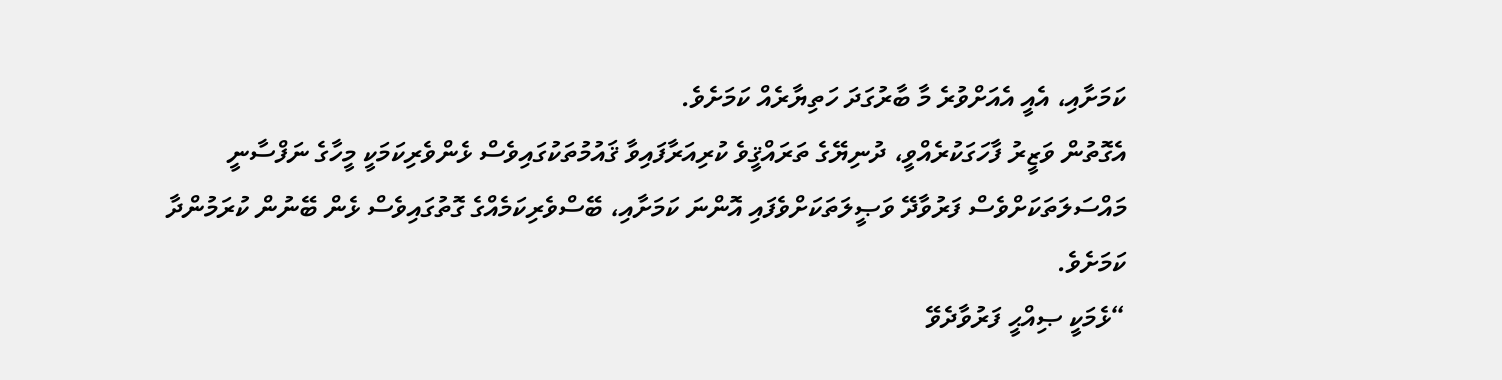ކަމަށާއި، އެއީ އެއަށްވުރެ މާ ބާރުގަދަ ހަތިޔާރެއް ކަމަށެވެ.
އެގޮތުން ވަޒީރު ފާހަގަކުރެއްވީ، ދުނިޔޭގެ ތަރައްޤީވެ ކުރިއަރާފައިވާ ޤައުމުތަކުގައިވެސް ޅެންވެރިކަމަކީ މީހާގެ ނަފްސާނީ މައްސަލަތަކަށްވެސް ފަރުވާދޭ ވަޞީލަތަކަށްވެފައި އޮންނަ ކަމަށާއި، ބޭސްވެރިކަމެއްގެ ގޮތުގައިވެސް ޅެން ބޭނުން ކުރަމުންދާ ކަމަށެވެ.
“ޅެމަކީ ޞިއްޙީ ފަރުވާދެވޭ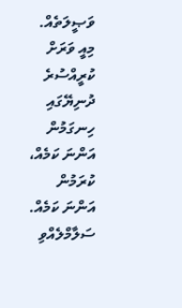ވަޞީލަތެއް. މިއީ ވަރަށް ކުރީއްސުރެ ދުނިޔޭގައި ހިނގަމުން އަންނަ ކަމެއް، ކުރަމުން އަންނަ ކަމެއް. ސަލާމްލެއްވި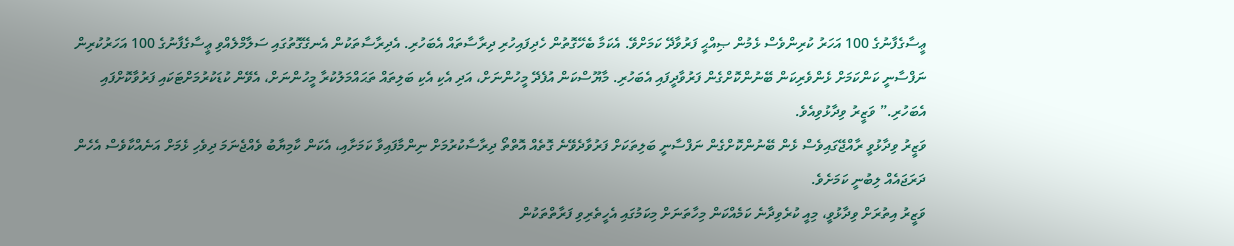ޢީސާގެފާނުގެ 100 އަހަރު ކުރިންވެސް ޅެމުން ޞިއްޙީ ފަރުވާދޭ ކަމަށްވޭ. އެކަމާ ބެހޭގޮތުން ހެދިފައިހުރި ދިރާސާތައް އެބަހުރި. އެދިރާސާތަކުން އެނގޭގޮތުގައި ސަލާމްލެއްވި ޢީސާގެފާނުގެ 100 އަހަރުކުރިން ނަފްސާނީ ކަންކަމަށް ޅެންވެރިކަން ބޭނުންކޮށްގެން ފަރުވާދީފައި އެބަހުރި. މާޔޫސްކަން އުފެދޭ މީހުންނަށް، އަދި އެކި އެކި ބަލިތައް ތަޙައްމަލުކުރާ މީހުންނަށް، އެވޭން ކުޑަކުރުމަށްޓަކައި ފަރުވާކޮށްފައި އެބަހުރި.” ވަޒީރު ވިދާޅުވިއެވެ.
ވަޒީރު ވިދާޅުވީ ރާއްޖޭގައިވެސް ޅެން ބޭނުންކޮށްގެން ނަފްސާނީ ބަލިތަކަށް ފަރުވާދެވޭނެ ގޮތެއް އޮތްތޯ ދިރާސާކުރުމަށް ނިންމާފައިވާ ކަމަށާއި، އެކަން ކާމިޔާބު ވެއްޖެނަމަ ދިވެހި ޅެމަށް އަނެއްކާވެސް އެހެން ދަރަޖައެއް ލިބުނީ ކަމަށެވެ.
ވަޒީރު އިތުރަށް ވިދާޅުވީ، މިއީ ކުރެވިދާނެ ކަމެއްކަން މިހާތަނަށް މިކަމުގައި އެހީތެރިވި ފަރާތްތަކުން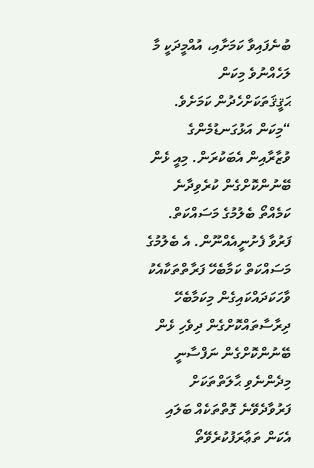ބުނެފައިވާ ކަމަށާއި، އުއްމީދަކީ މާ ލަހެއްނުވެ މިކަން ޙަޤީޤަތަކަށްހެދުން ކަމަށެވެ.
“މިކަން އަޅުގަނޑުމެންގެ ވުޒާރާއިން އެބަކުރަން. މިއީ ޅެން ބޭނުންކޮށްގެން ކުރެވިދާނެ ކަމެއްތޯ ބެލުމުގެ މަސައްކަތް. ފަރުވާ ފެށުނީއެއްނޫން. އެ ބެލުމުގެ މަސައްކަތް ކަމާބެހޭ ފަރާތްތަކާއެކު ވާހަކަދައްކައިގެން މިކަމާބެހޭ ދިރާސާތައްކޮށްގެން ދިވެހި ޅެން ބޭނުންކޮށްގެން ނަފްސާނީ މިދެންނެވި ޙާލަތްތަކަށް ފަރުވާދެވޭނެ ގޮތްތަކެއް ބަލައި އެކަން ތަޢާރަފުކުރެވޭތޯ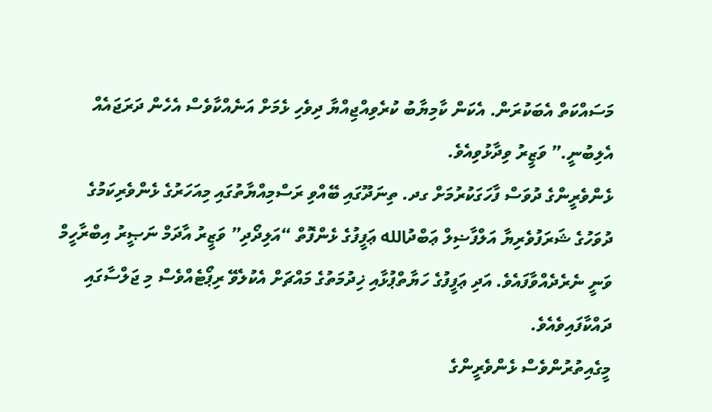މަސައްކަތް އެބަކުރަން. އެކަން ކާމިޔާބު ކުރެވިއްޖިއްޔާ ދިވެހި ޅެމަށް އަނެއްކާވެސް އެހެން ދަރަޖައެއް އެލިބުނީ.” ވަޒީރު ވިދާޅުވިއެވެ.
ޅެންވެރީންގެ ދުވަސް ފާހަގަކުރުމަށް ގދ. ތިނަދޫގައި ބޭއްވި ރަސްމިއްޔާތުގައި މިއަހަރުގެ ޅެންވެރިކަމުގެ ދުވަހުގެ ޝަރަފުވެރިޔާ އަލްފާޟިލް ޢަބްދުالله ޢަފީފުގެ ޅެންފޮތް “އަލިދޯދި” ވަޒީރު އާދަމް ނަޞީރު އިބްރާހީމް ވަނީ ނެރެދެއްވާފައެވެ. އަދި ޢަފީފުގެ ހަޔާތްޕުޅާއި ޚިދުމަތުގެ މައްޗަށް އެކުލެވޭ ރިޕޯޓެއްވެސް މި ޖަލްސާގައި ދައްކާފައިވެއެވެ.
މީގެއިތުރުންވެސް ޅެންވެރީންގެ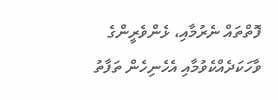ފޮތްތައް ނެރުމާއި، ޅެންވެރީންގެ ވާހަކަދެއްކެވުމާއި އެހެނިހެން ތަފާތު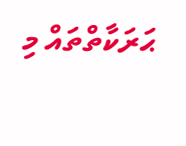ޙަރަކާތްތައް މި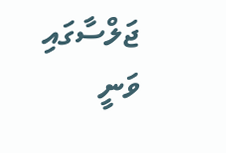ޖަލްސާގައި ވަނީ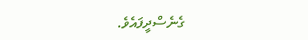ގެނެސްދީފައެވެ.